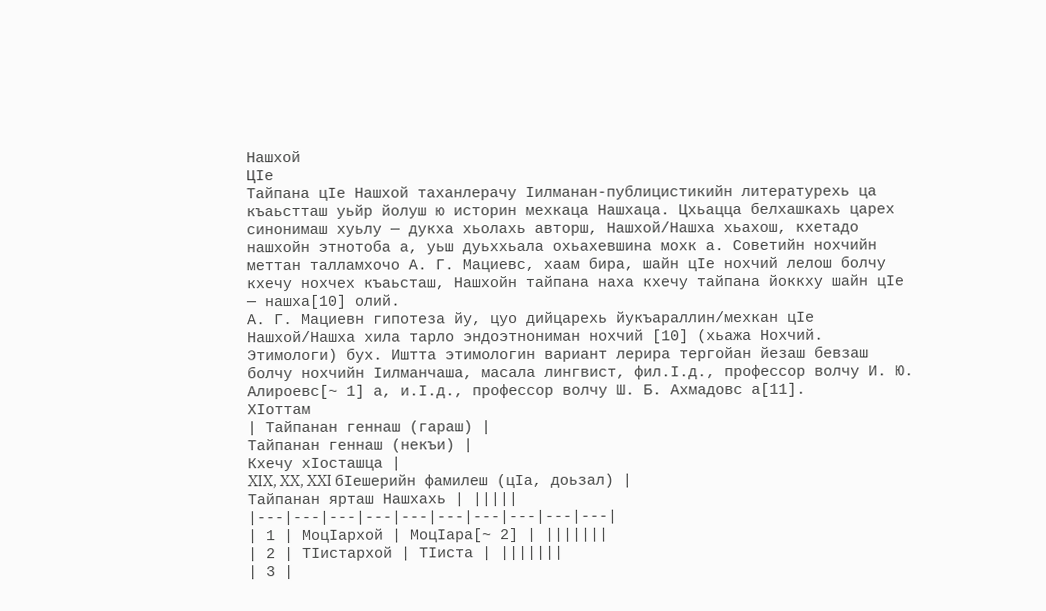Нашхой
ЦӀе
Тайпана цӀе Нашхой таханлерачу Ӏилманан-публицистикийн литературехь ца къаьстташ уьйр йолуш ю историн мехкаца Нашхаца. Цхьацца белхашкахь царех синонимаш хуьлу — дукха хьолахь авторш, Нашхой/Нашха хьахош, кхетадо нашхойн этнотоба а, уьш дуьххьала охьахевшина мохк а. Советийн нохчийн меттан талламхочо А. Г. Мациевс, хаам бира, шайн цӀе нохчий лелош болчу кхечу нохчех къаьсташ, Нашхойн тайпана наха кхечу тайпана йоккху шайн цӀе — нашха[10] олий.
А. Г. Мациевн гипотеза йу, цуо дийцарехь йукъараллин/мехкан цӀе Нашхой/Нашха хила тарло эндоэтнониман нохчий [10] (хьажа Нохчий. Этимологи) бух. Иштта этимологин вариант лерира тергойан йезаш бевзаш болчу нохчийн Ӏилманчаша, масала лингвист, фил.Ӏ.д., профессор волчу И. Ю. Алироевс[~ 1] а, и.Ӏ.д., профессор волчу Ш. Б. Ахмадовс а[11].
ХӀоттам
| Тайпанан геннаш (гараш) |
Тайпанан геннаш (некъи) |
Кхечу хӀосташца |
XIX, XX, XXI бӀешерийн фамилеш (цӀа, доьзал) |
Тайпанан ярташ Нашхахь | |||||
|---|---|---|---|---|---|---|---|---|---|
| 1 | МоцӀархой | МоцӀара[~ 2] | |||||||
| 2 | ТӀистархой | ТӀиста | |||||||
| 3 |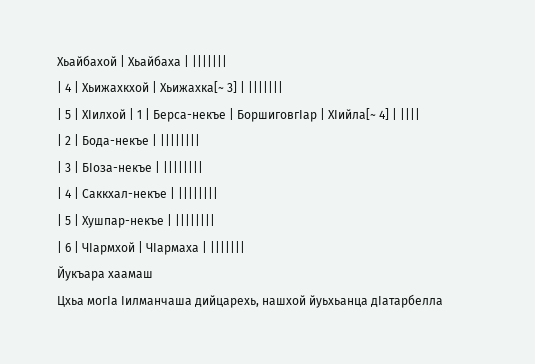Хьайбахой | Хьайбаха | |||||||
| 4 | Хьижахкхой | Хьижахка[~ 3] | |||||||
| 5 | ХӀилхой | 1 | Берса-некъе | БоршиговгӀар | ХӀийла[~ 4] | ||||
| 2 | Бода-некъе | ||||||||
| 3 | БӀоза-некъе | ||||||||
| 4 | Саккхал-некъе | ||||||||
| 5 | Хушпар-некъе | ||||||||
| 6 | ЧӀармхой | ЧӀармаха | |||||||
Йукъара хаамаш
Цхьа могӀа Ӏилманчаша дийцарехь, нашхой йуьхьанца дӀатарбелла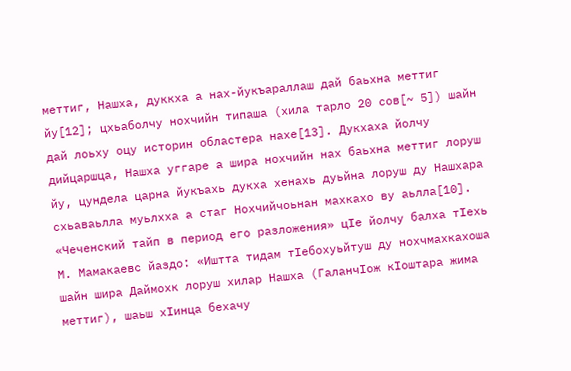меттиг, Нашха, дуккха а нах-йукъараллаш дай баьхна меттиг йу[12]; цхьаболчу нохчийн типаша (хила тарло 20 сов[~ 5]) шайн дай лоьху оцу историн областера нахе[13]. Дукхаха йолчу дийцаршца, Нашха уггаре а шира нохчийн нах баьхна меттиг лоруш йу, цундела царна йукъахь дукха хенахь дуьйна лоруш ду Нашхара схьаваьлла муьлхха а стаг Нохчийчоьнан махкахо ву аьлла[10]. «Чеченский тайп в период его разложения» цӀе йолчу балха тӀехь М. Мамакаевс йаздо: «Иштта тидам тӀебохуьйтуш ду нохчмахкахоша шайн шира Даймохк лоруш хилар Нашха (ГаланчӀож кӀоштара жима меттиг), шаьш хӀинца бехачу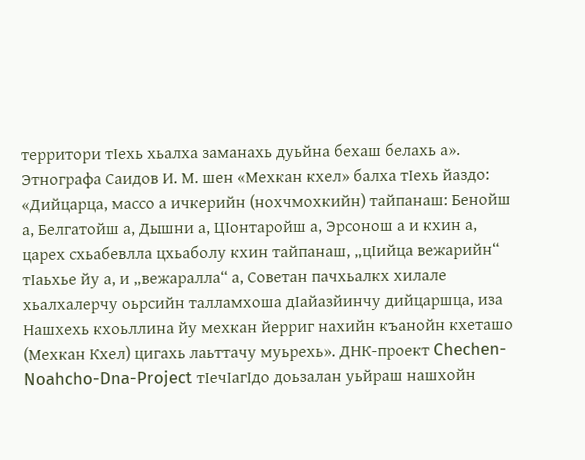территори тӀехь хьалха заманахь дуьйна бехаш белахь а». Этнографа Саидов И. М. шен «Мехкан кхел» балха тӀехь йаздо: «Дийцарца, массо а ичкерийн (нохчмохкийн) тайпанаш: Бенойш а, Белгатойш а, Дышни а, ЦӀонтаройш а, Эрсонош а и кхин а, царех схьабевлла цхьаболу кхин тайпанаш, „цӀийца вежарийн“ тӀаьхье йу а, и „вежаралла“ а, Советан пачхьалкх хилале хьалхалерчу оьрсийн талламхоша дӀайазйинчу дийцаршца, иза Нашхехь кхоьллина йу мехкан йерриг нахийн къанойн кхеташо (Мехкан Кхел) цигахь лаьттачу муьрехь». ДНК-проект Chechen-Noahcho-Dna-Project тӀечӀагӀдо доьзалан уьйраш нашхойн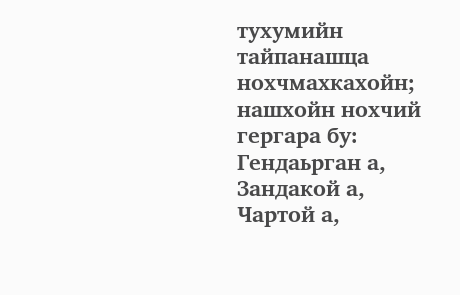тухумийн тайпанашца нохчмахкахойн; нашхойн нохчий гергара бу: Гендаьрган а, Зандакой а, Чартой а,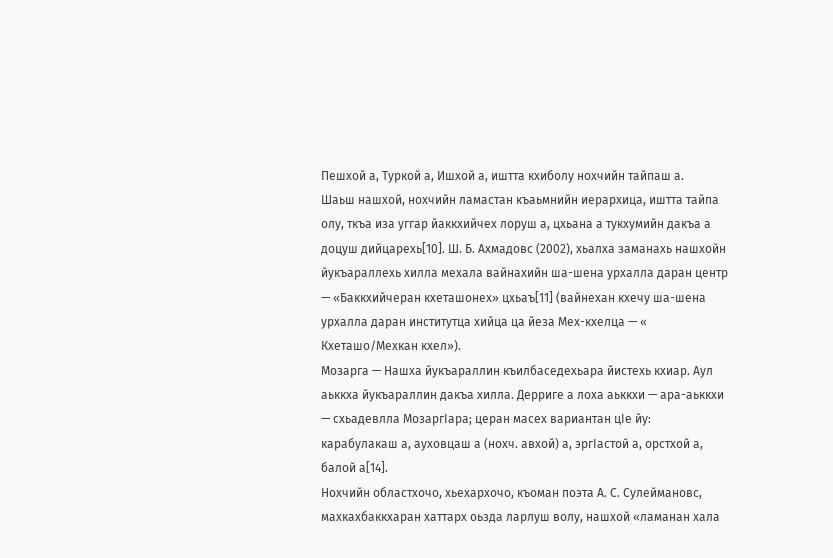Пешхой а, Туркой а, Ишхой а, иштта кхиболу нохчийн тайпаш а.
Шаьш нашхой, нохчийн ламастан къаьмнийн иерархица, иштта тайпа олу, ткъа иза уггар йаккхийчех лоруш а, цхьана а тукхумийн дакъа а доцуш дийцарехь[10]. Ш. Б. Ахмадовс (2002), хьалха заманахь нашхойн йукъараллехь хилла мехала вайнахийн ша-шена урхалла даран центр — «Баккхийчеран кхеташонех» цхьаъ[11] (вайнехан кхечу ша-шена урхалла даран институтца хийца ца йеза Мех-кхелца — « Кхеташо/Мехкан кхел»).
Мозарга — Нашха йукъараллин къилбаседехьара йистехь кхиар. Аул аьккха йукъараллин дакъа хилла. Дерриге а лоха аьккхи — ара-аьккхи — схьадевлла МозаргӀара; церан масех вариантан цӀе йу: карабулакаш а, ауховцаш а (нохч. авхой) а, эргӀастой а, орстхой а, балой а[14].
Нохчийн областхочо, хьехархочо, къоман поэта А. С. Сулеймановс, махкахбаккхаран хаттарх оьзда ларлуш волу, нашхой «ламанан хала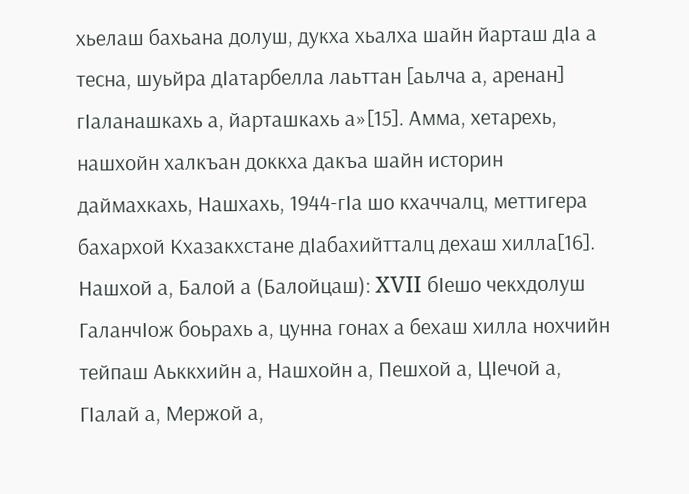хьелаш бахьана долуш, дукха хьалха шайн йарташ дӀа а тесна, шуьйра дӀатарбелла лаьттан [аьлча а, аренан] гӀаланашкахь а, йарташкахь а»[15]. Амма, хетарехь, нашхойн халкъан доккха дакъа шайн историн даймахкахь, Нашхахь, 1944-гӀа шо кхаччалц, меттигера бахархой Кхазакхстане дӀабахийтталц дехаш хилла[16].
Нашхой а, Балой а (Балойцаш): XVII бӀешо чекхдолуш ГаланчӀож боьрахь а, цунна гонах а бехаш хилла нохчийн тейпаш Аьккхийн а, Нашхойн а, Пешхой а, ЦӀечой а, ГӀалай а, Мержой а,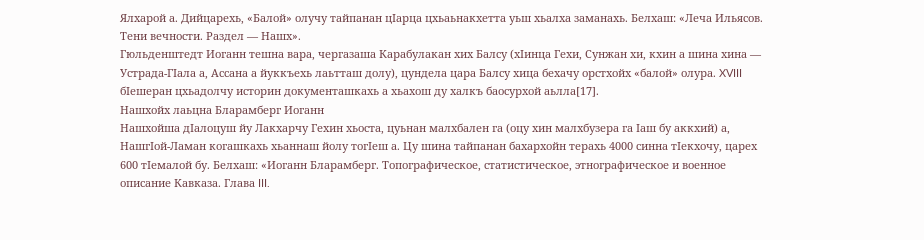Ялхарой а. Дийцарехь, «Балой» олучу тайпанан цӀарца цхьаьнакхетта уьш хьалха заманахь. Белхаш: «Леча Ильясов. Тени вечности. Раздел — Нашх».
Гюльденштедт Иоганн тешна вара, чергазаша Карабулакан хих Балсу (хӀинца Гехи, Сунжан хи, кхин а шина хина — Устрада-ГӀала а, Ассана а йуккъехь лаьтташ долу), цундела цара Балсу хица бехачу орстхойх «балой» олура. XVIII бӀешеран цхьадолчу историн документашкахь а хьахош ду халкъ баосурхой аьлла[17].
Нашхойх лаьцна Бларамберг Иоганн
Нашхойша дӀалоцуш йу Лакхарчу Гехин хьоста, цуьнан малхбален га (оцу хин малхбузера га Ӏаш бу аккхий) а, НашгӀой-Ламан когашкахь хьаннаш йолу тогӀеш а. Цу шина тайпанан бахархойн терахь 4000 синна тӀекхочу, царех 600 тӀемалой бу. Белхаш: «Иоганн Бларамберг. Топографическое, статистическое, этнографическое и военное описание Кавказа. Глава III.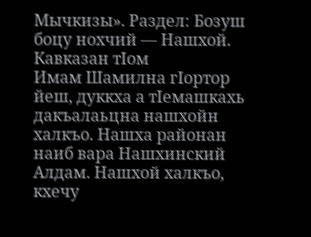Мычкизы». Раздел: Бозуш боцу нохчий — Нашхой.
Кавказан тӀом
Имам Шамилна гӀортор йеш, дуккха а тӀемашкахь дакъалаьцна нашхойн халкъо. Нашха районан наиб вара Нашхинский Алдам. Нашхой халкъо, кхечу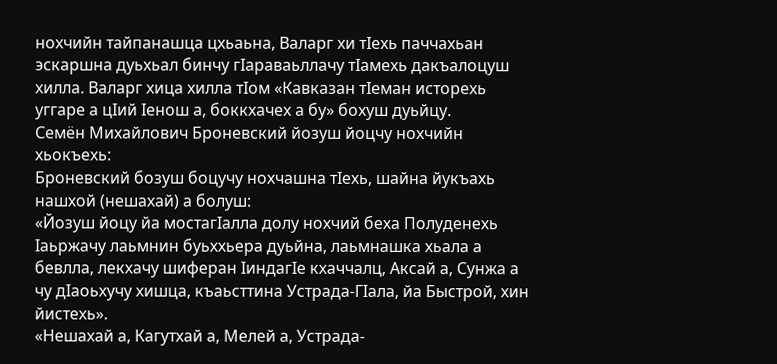нохчийн тайпанашца цхьаьна, Валарг хи тӀехь паччахьан эскаршна дуьхьал бинчу гӀараваьллачу тӀамехь дакъалоцуш хилла. Валарг хица хилла тӀом «Кавказан тӀеман исторехь уггаре а цӀий Ӏенош а, боккхачех а бу» бохуш дуьйцу.
Семён Михайлович Броневский йозуш йоцчу нохчийн хьокъехь:
Броневский бозуш боцучу нохчашна тӀехь, шайна йукъахь нашхой (нешахай) а болуш:
«Йозуш йоцу йа мостагӀалла долу нохчий беха Полуденехь Ӏаьржачу лаьмнин буьххьера дуьйна, лаьмнашка хьала а бевлла, лекхачу шиферан ӀиндагӀе кхаччалц, Аксай а, Сунжа а чу дӀаоьхучу хишца, къаьсттина Устрада-ГӀала, йа Быстрой, хин йистехь».
«Нешахай а, Кагутхай а, Мелей а, Устрада-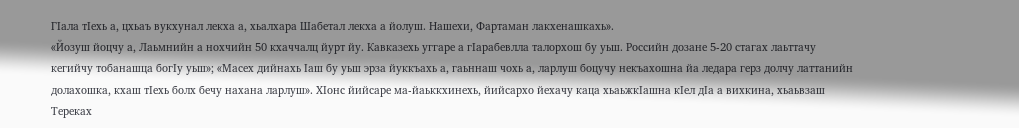ГӀала тӀехь а, цхьаъ вукхунал лекха а, хьалхара Шабетал лекха а йолуш. Нашехи, Фартаман лакхенашкахь».
«Йозуш йоцчу а, Лаьмнийн а нохчийн 50 кхаччалц йурт йу. Кавказехь уггаре а гӀарабевлла талорхош бу уьш. Российн дозане 5-20 стагах лаьттачу кегийчу тобанашца богӀу уьш»; «Масех дийнахь Ӏаш бу уьш эрза йуккъахь а, гаьннаш чохь а, ларлуш боцучу некъахошна йа ледара герз долчу латтанийн долахошка, кхаш тӀехь болх бечу нахана ларлуш». ХӀонс йийсаре ма-йаьккхинехь, йийсархо йехачу каца хьаьжкӀашна кӀел дӀа а вихкина, хьаьвзаш Тереках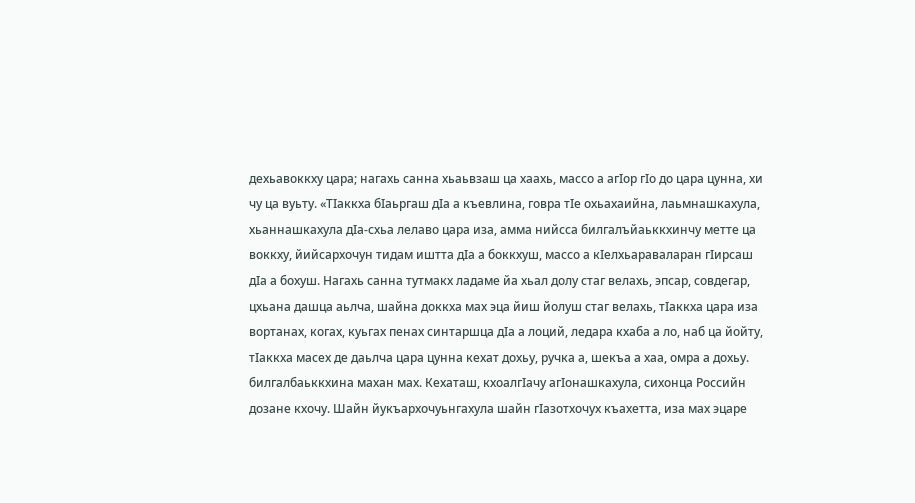дехьавоккху цара; нагахь санна хьаьвзаш ца хаахь, массо а агӀор гӀо до цара цунна, хи чу ца вуьту. «ТӀаккха бӀаьргаш дӀа а къевлина, говра тӀе охьахаийна, лаьмнашкахула, хьаннашкахула дӀа-схьа лелаво цара иза, амма нийсса билгалъйаьккхинчу метте ца воккху, йийсархочун тидам иштта дӀа а боккхуш, массо а кӀелхьараваларан гӀирсаш дӀа а бохуш. Нагахь санна тутмакх ладаме йа хьал долу стаг велахь, эпсар, совдегар, цхьана дашца аьлча, шайна доккха мах эца йиш йолуш стаг велахь, тӀаккха цара иза вортанах, когах, куьгах пенах синтаршца дӀа а лоций, ледара кхаба а ло, наб ца йойту, тӀаккха масех де даьлча цара цунна кехат дохьу, ручка а, шекъа а хаа, омра а дохьу. билгалбаьккхина махан мах. Кехаташ, кхоалгӀачу агӀонашкахула, сихонца Российн дозане кхочу. Шайн йукъархочуьнгахула шайн гӀазотхочух къахетта, иза мах эцаре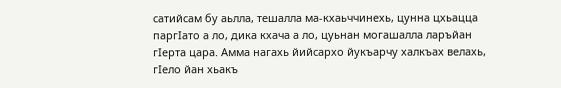сатийсам бу аьлла, тешалла ма-кхаьччинехь, цунна цхьацца паргӀато а ло, дика кхача а ло, цуьнан могашалла ларъйан гӀерта цара. Амма нагахь йийсархо йукъарчу халкъах велахь, гӀело йан хьакъ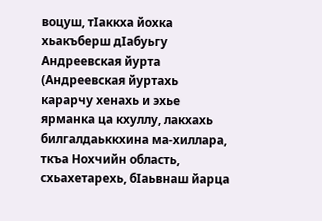воцуш, тӀаккха йохка хьакъберш дӀабуьгу Андреевская йурта (Андреевская йуртахь карарчу хенахь и эхье ярманка ца кхуллу, лакхахь билгалдаьккхина ма-хиллара, ткъа Нохчийн область, схьахетарехь, бӀаьвнаш йарца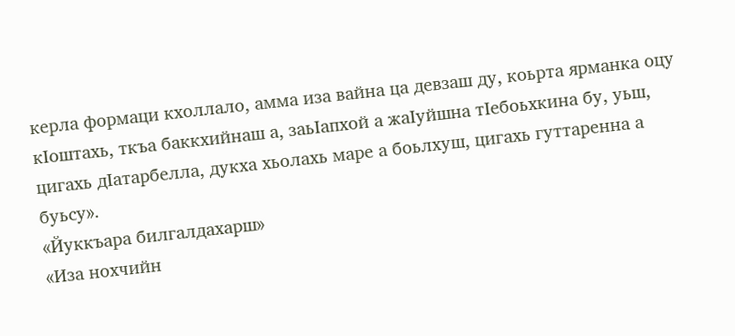керла формаци кхоллало, амма иза вайна ца девзаш ду, коьрта ярманка оцу кӀоштахь, ткъа баккхийнаш а, заьӀапхой а жаӀуйшна тӀебоьхкина бу, уьш, цигахь дӀатарбелла, дукха хьолахь маре а боьлхуш, цигахь гуттаренна а буьсу».
«Йуккъара билгалдахарш»
«Иза нохчийн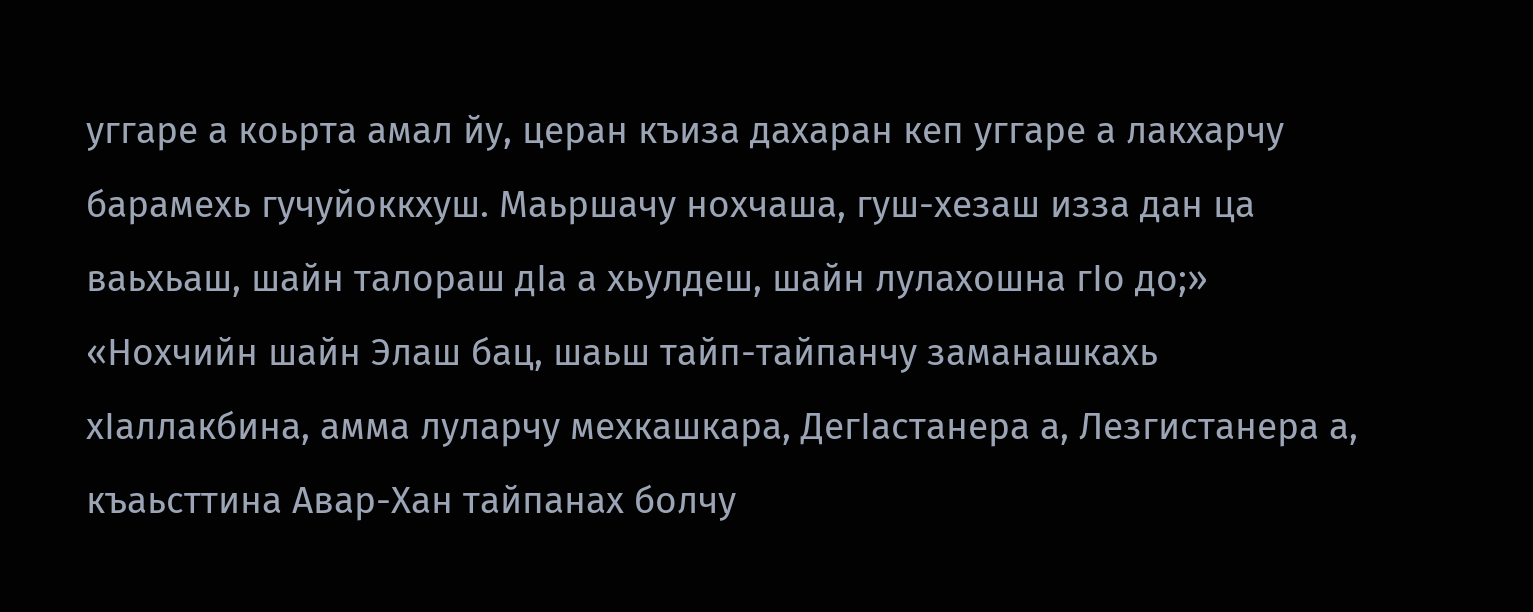уггаре а коьрта амал йу, церан къиза дахаран кеп уггаре а лакхарчу барамехь гучуйоккхуш. Маьршачу нохчаша, гуш-хезаш изза дан ца ваьхьаш, шайн талораш дӀа а хьулдеш, шайн лулахошна гӀо до;» «Нохчийн шайн Элаш бац, шаьш тайп-тайпанчу заманашкахь хӀаллакбина, амма луларчу мехкашкара, ДегӀастанера а, Лезгистанера а, къаьсттина Авар-Хан тайпанах болчу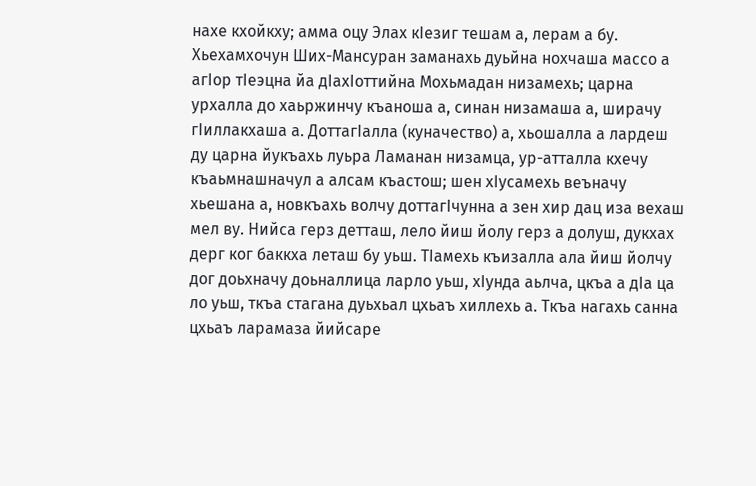нахе кхойкху; амма оцу Элах кӀезиг тешам а, лерам а бу. Хьехамхочун Ших-Мансуран заманахь дуьйна нохчаша массо а агӀор тӀеэцна йа дӀахӀоттийна Мохьмадан низамехь; царна урхалла до хаьржинчу къаноша а, синан низамаша а, ширачу гӀиллакхаша а. ДоттагӀалла (куначество) а, хьошалла а лардеш ду царна йукъахь луьра Ламанан низамца, ур-атталла кхечу къаьмнашначул а алсам къастош; шен хӀусамехь веъначу хьешана а, новкъахь волчу доттагӀчунна а зен хир дац иза вехаш мел ву. Нийса герз детташ, лело йиш йолу герз а долуш, дукхах дерг ког баккха леташ бу уьш. ТӀамехь къизалла ала йиш йолчу дог доьхначу доьналлица ларло уьш, хӀунда аьлча, цкъа а дӀа ца ло уьш, ткъа стагана дуьхьал цхьаъ хиллехь а. Ткъа нагахь санна цхьаъ ларамаза йийсаре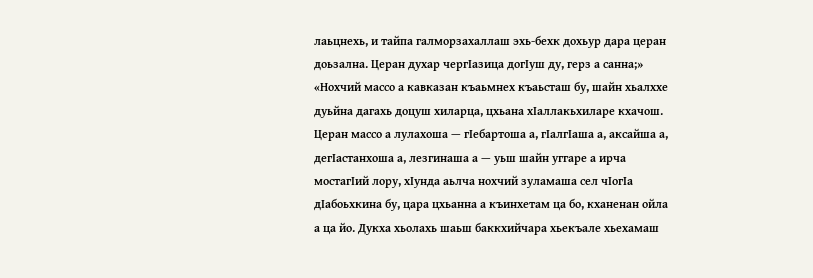лаьцнехь, и тайпа галморзахаллаш эхь-бехк дохьур дара церан доьзална. Церан духар чергӀазица догӀуш ду, герз а санна;» «Нохчий массо а кавказан къаьмнех къаьсташ бу, шайн хьалххе дуьйна дагахь доцуш хиларца, цхьана хӀаллакьхиларе кхачош. Церан массо а лулахоша — гӀебартоша а, гӀалгӀаша а, аксайша а, дегӀастанхоша а, лезгинаша а — уьш шайн уггаре а ирча мостагӀий лору, хӀунда аьлча нохчий зуламаша сел чӀогӀа дӀабоьхкина бу, цара цхьанна а къинхетам ца бо, кханенан ойла а ца йо. Дукха хьолахь шаьш баккхийчара хьекъале хьехамаш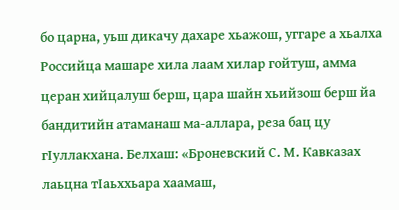бо царна, уьш дикачу дахаре хьажош, уггаре а хьалха Российца машаре хила лаам хилар гойтуш, амма церан хийцалуш берш, цара шайн хьийзош берш йа бандитийн атаманаш ма-аллара, реза бац цу гӀуллакхана. Белхаш: «Броневский С. М. Кавказах лаьцна тӀаьххьара хаамаш,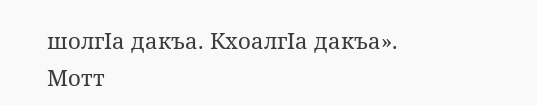шолгӀа дакъа. КхоалгӀа дакъа».
Мотт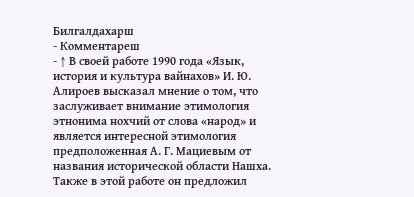Билгалдахарш
- Комментареш
- ↑ В своей работе 1990 года «Язык, история и культура вайнахов» И. Ю. Алироев высказал мнение о том, что заслуживает внимание этимология этнонима нохчий от слова «народ» и является интересной этимология предположенная А. Г. Мациевым от названия исторической области Нашха. Также в этой работе он предложил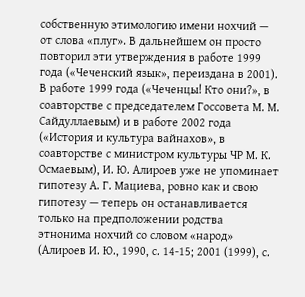собственную этимологию имени нохчий — от слова «плуг». В дальнейшем он просто повторил эти утверждения в работе 1999 года («Чеченский язык», переиздана в 2001). В работе 1999 года («Чеченцы! Кто они?», в соавторстве с председателем Госсовета М. М. Сайдуллаевым) и в работе 2002 года («История и культура вайнахов», в соавторстве с министром культуры ЧР М. К. Осмаевым), И. Ю. Алироев уже не упоминает гипотезу А. Г. Мациева, ровно как и свою гипотезу — теперь он останавливается только на предположении родства этнонима нохчий со словом «народ» (Алироев И. Ю., 1990, с. 14-15; 2001 (1999), с.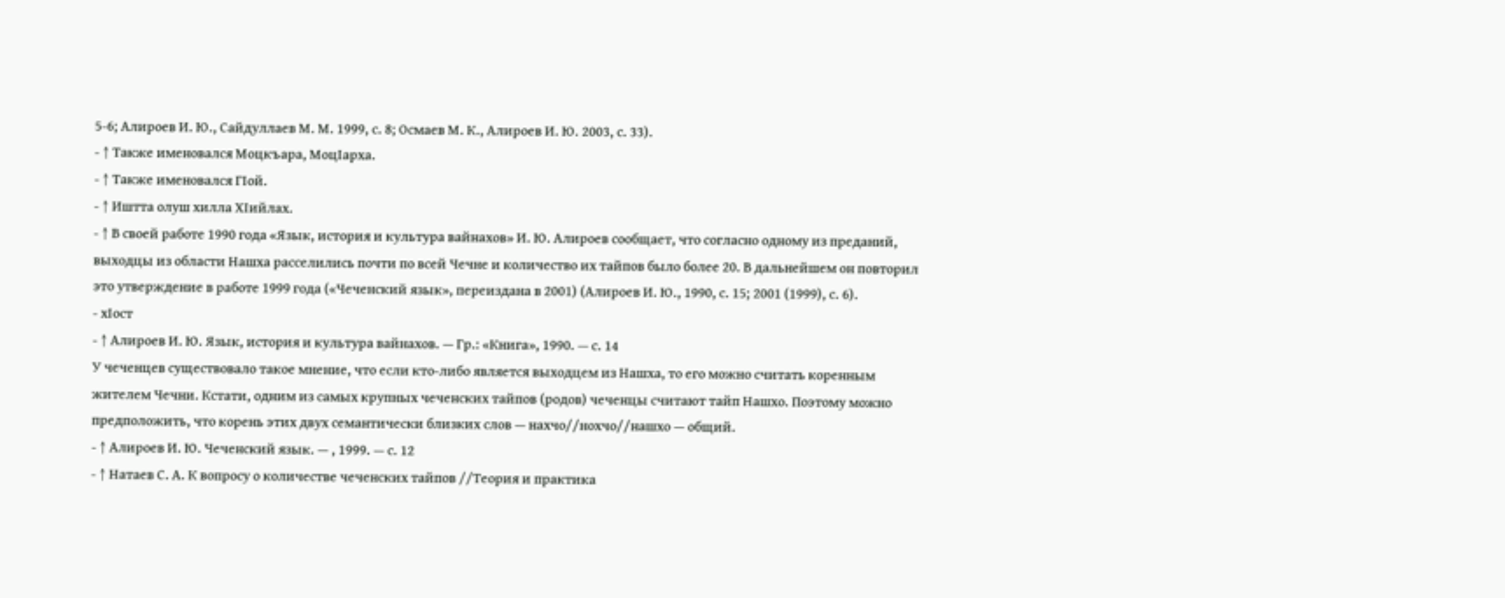5-6; Алироев И. Ю., Сайдуллаев М. М. 1999, с. 8; Осмаев М. К., Алироев И. Ю. 2003, с. 33).
- ↑ Также именовался Моцкъара, МоцӀарха.
- ↑ Также именовался ГӀой.
- ↑ Иштта олуш хилла ХӀийлах.
- ↑ В своей работе 1990 года «Язык, история и культура вайнахов» И. Ю. Алироев сообщает, что согласно одному из преданий, выходцы из области Нашха расселились почти по всей Чечне и количество их тайпов было более 20. В дальнейшем он повторил это утверждение в работе 1999 года («Чеченский язык», переиздана в 2001) (Алироев И. Ю., 1990, с. 15; 2001 (1999), с. 6).
- хӀост
- ↑ Алироев И. Ю. Язык, история и культура вайнахов. — Гр.: «Книга», 1990. — с. 14
У чеченцев существовало такое мнение, что если кто-либо является выходцем из Нашха, то его можно считать коренным жителем Чечни. Кстати, одним из самых крупных чеченских тайпов (родов) чеченцы считают тайп Нашхо. Поэтому можно предположить, что корень этих двух семантически близких слов — нахчо//нохчо//нашхо — общий.
- ↑ Алироев И. Ю. Чеченский язык. — , 1999. — с. 12
- ↑ Натаев С. А. К вопросу о количестве чеченских тайпов //Теория и практика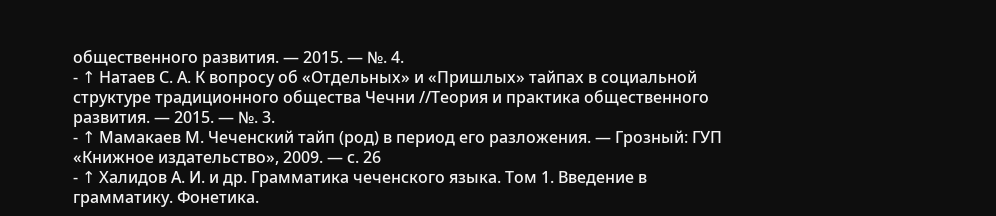общественного развития. — 2015. — №. 4.
- ↑ Натаев С. А. К вопросу об «Отдельных» и «Пришлых» тайпах в социальной структуре традиционного общества Чечни //Теория и практика общественного развития. — 2015. — №. 3.
- ↑ Мамакаев М. Чеченский тайп (род) в период его разложения. — Грозный: ГУП «Книжное издательство», 2009. — с. 26
- ↑ Халидов А. И. и др. Грамматика чеченского языка. Том 1. Введение в грамматику. Фонетика.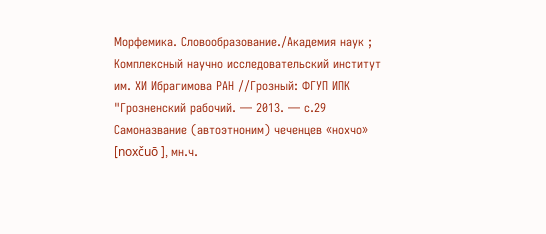Морфемика. Словообразование./Академия наук ; Комплексный научно исследовательский институт им. ХИ Ибрагимова РАН //Грозный: ФГУП ИПК "Грозненский рабочий. — 2013. — с.29
Самоназвание (автоэтноним) чеченцев «нохчо» [noxčuō ], мн.ч.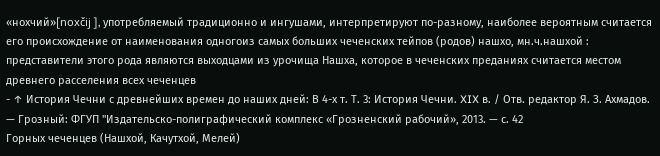«нохчий»[noxčij ], употребляемый традиционно и ингушами, интерпретируют по-разному, наиболее вероятным считается его происхождение от наименования одногоиз самых больших чеченских тейпов (родов) нашхо, мн.ч.нашхой : представители этого рода являются выходцами из урочища Нашха, которое в чеченских преданиях считается местом древнего расселения всех чеченцев
- ↑ История Чечни с древнейших времен до наших дней: В 4-х т. Т. 3: История Чечни. XIX в. / Отв. редактор Я. З. Ахмадов. — Грозный: ФГУП "Издательско-полиграфический комплекс «Грозненский рабочий», 2013. — с. 42
Горных чеченцев (Нашхой, Качутхой, Мелей)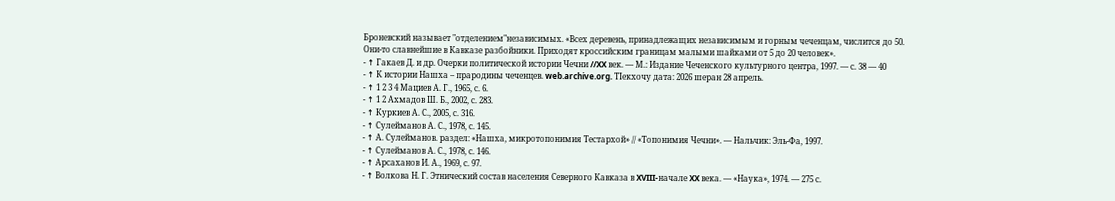Броневский называет "отделением"независимых. «Всех деревень, принадлежащих независимым и горным чеченцам, числится до 50. Они-то славнейшие в Кавказе разбойники. Приходят кроссийским границам малыми шайками от 5 до 20 человек».
- ↑ Гакаев Д. и др. Очерки политической истории Чечни //XX век. — М.: Издание Чеченского культурного центра, 1997. — с. 38 — 40
- ↑ К истории Нашха – прародины чеченцев. web.archive.org. ТӀекхочу дата: 2026 шеран 28 апрель.
- ↑ 1 2 3 4 Мациев А. Г., 1965, с. 6.
- ↑ 1 2 Ахмадов Ш. Б., 2002, с. 283.
- ↑ Куркиев А. С., 2005, с. 316.
- ↑ Сулейманов А. С., 1978, с. 145.
- ↑ А. Сулейманов. раздел: «Нашха, микротопонимия Тестархой» // «Топонимия Чечни». — Нальчик: Эль-Фа, 1997.
- ↑ Сулейманов А. С., 1978, с. 146.
- ↑ Арсаханов И. А., 1969, с. 97.
- ↑ Волкова Н. Г. Этнический состав населения Северного Кавказа в XVIII-начале XX века. — «Наука», 1974. — 275 с.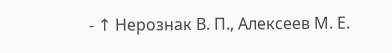- ↑ Нерознак В. П., Алексеев М. Е.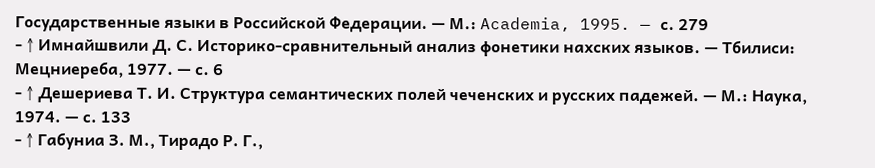Государственные языки в Российской Федерации. — М.: Academia, 1995. — с. 279
- ↑ Имнайшвили Д. С. Историко-сравнительный анализ фонетики нахских языков. — Тбилиси: Мецниереба, 1977. — с. 6
- ↑ Дешериева Т. И. Структура семантических полей чеченских и русских падежей. — М.: Наука, 1974. — с. 133
- ↑ Габуниа З. М., Тирадо Р. Г.,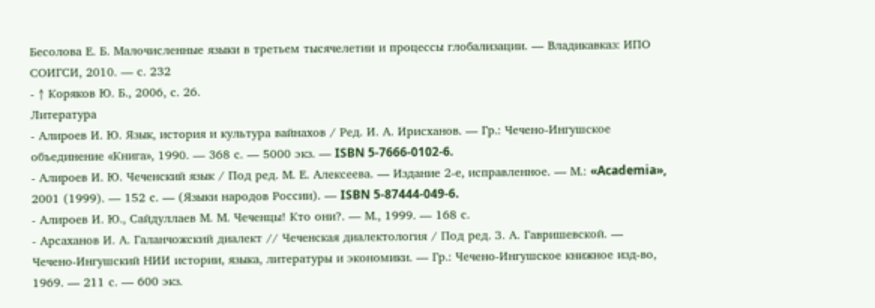Бесолова Е. Б. Малочисленные языки в третьем тысячелетии и процессы глобализации. — Владикавказ: ИПО СОИГСИ, 2010. — с. 232
- ↑ Коряков Ю. Б., 2006, с. 26.
Литература
- Алироев И. Ю. Язык, история и культура вайнахов / Ред. И. А. Ирисханов. — Гр.: Чечено-Ингушское объединение «Книга», 1990. — 368 с. — 5000 экз. — ISBN 5-7666-0102-6.
- Алироев И. Ю. Чеченский язык / Под ред. М. Е. Алексеева. — Издание 2-е, исправленное. — М.: «Academia», 2001 (1999). — 152 с. — (Языки народов России). — ISBN 5-87444-049-6.
- Алироев И. Ю., Сайдуллаев М. М. Чеченцы! Кто они?. — М., 1999. — 168 с.
- Арсаханов И. А. Галанчожский диалект // Чеченская диалектология / Под ред. З. А. Гавришевской. — Чечено-Ингушский НИИ истории, языка, литературы и экономики. — Гр.: Чечено-Ингушское книжное изд-во, 1969. — 211 с. — 600 экз.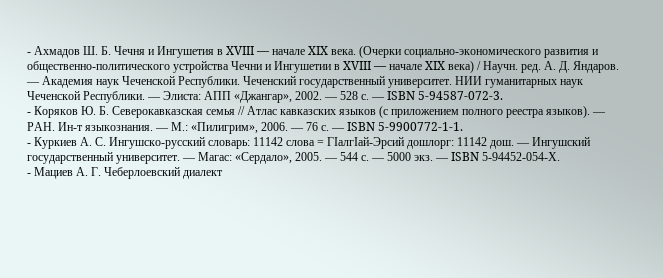- Ахмадов Ш. Б. Чечня и Ингушетия в XVIII — начале XIX века. (Очерки социально-экономического развития и общественно-политического устройства Чечни и Ингушетии в XVIII — начале XIX века) / Научн. ред. А. Д. Яндаров. — Академия наук Чеченской Республики. Чеченский государственный университет. НИИ гуманитарных наук Чеченской Республики. — Элиста: АПП «Джангар», 2002. — 528 с. — ISBN 5-94587-072-3.
- Коряков Ю. Б. Северокавказская семья // Атлас кавказских языков (с приложением полного реестра языков). — РАН. Ин-т языкознания. — М.: «Пилигрим», 2006. — 76 с. — ISBN 5-9900772-1-1.
- Куркиев А. С. Ингушско-русский словарь: 11142 слова = ГIалгIай-Эрсий дошлорг: 11142 дош. — Ингушский государственный университет. — Магас: «Сердало», 2005. — 544 с. — 5000 экз. — ISBN 5-94452-054-Х.
- Мациев А. Г. Чеберлоевский диалект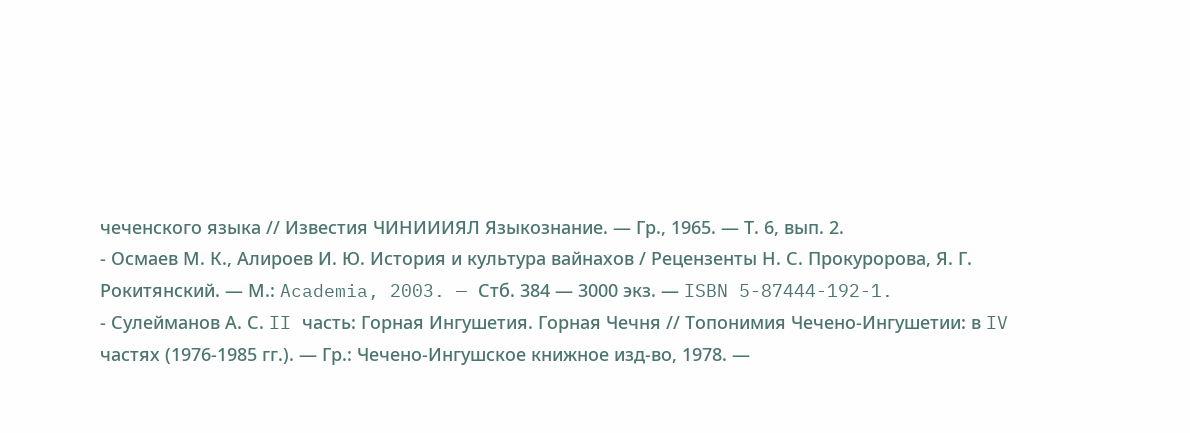чеченского языка // Известия ЧИНИИИЯЛ Языкознание. — Гр., 1965. — Т. 6, вып. 2.
- Осмаев М. К., Алироев И. Ю. История и культура вайнахов / Рецензенты Н. С. Прокуророва, Я. Г. Рокитянский. — М.: Academia, 2003. — Стб. 384 — 3000 экз. — ISBN 5-87444-192-1.
- Сулейманов А. С. II часть: Горная Ингушетия. Горная Чечня // Топонимия Чечено-Ингушетии: в IV частях (1976-1985 гг.). — Гр.: Чечено-Ингушское книжное изд-во, 1978. —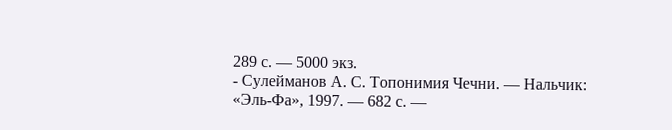289 с. — 5000 экз.
- Сулейманов А. С. Топонимия Чечни. — Нальчик: «Эль-Фа», 1997. — 682 с. —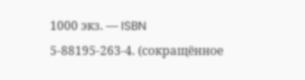1000 экз. — ISBN 5-88195-263-4. (сокращённое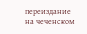переиздание на чеченском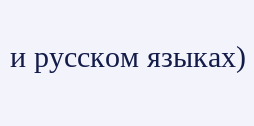и русском языках)